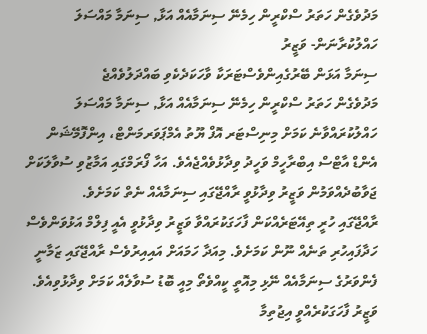މަދުވެގެން ހަތަރު ސްކްރީން ހިމެނޭ ސިނަމާއެއް އަޅާ, ސިނަމާ މައްސަލަ ހައްލުކުރާނަން- ވަޒީރު
ސިނަމާ އަޅަން ބޭރުގެއިންވެސްޓަރަކާ ވާހަކަދެކެވި ބައްދަލުވެއްޖެ
މަދުވެގެން ހަތަރު ސްކްރީން ހިމެނޭ ސިނަމާއެއް އަޅާ, ސިނަމާ މައްސަލަ ހައްލުކުރައްވާނެ ކަމަށް މިނިސްޓަރ އޮފް ޔޫތު އެމްޕަވަރމަންޓް، އިންފޮމޭޝަން އެންޑް އާޓްސް އިބްރާހީމް ވަހީދު ވިދާޅުވެއްޖެއެވެ. އަހާ ފޯރަމްގައި އަމާޒުވި ސުވާލަކަށް ޖަވާބުދެއްވަމުން ވަޒީރު ވިދާޅުވީ ރާއްޖޭގައި ސިނަމާއެއް ނެތް ކަމަށެވެ.
ރާއްޖޭގައި ހުރީ ތިއޭޓަރެއްކަން ފާހަގަކުރައްވާ ވަޒީރު ވިދާޅުވީ އެއީ ފިލްމް އަޅުވަންވެސް ހަދާފައިހުރި ތަނެއް ނޫން ކަމަށެވެ. މިއަދާ ހަމައަށް އައިއިރުވެސް ރާއްޖޭގައި ޒަމާނީ ފެންވަރުގެ ސިނަމާއެއް ނޭޅި މިއޮތީ ކީއްވެތޯ މިއީ ބޮޑު ސުވާލެއް ކަމަށް ވިދާޅުވިއެވެ. ވަޒީރު ފާހަގަކުރެއްވީ އިޖުތިމާ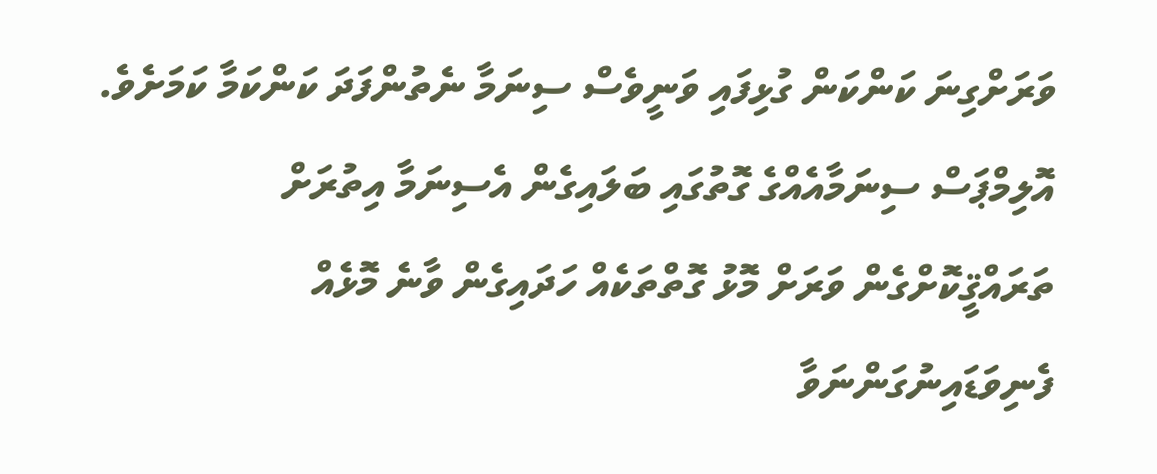ވަރަށްގިނަ ކަންކަން ގުޅިފައި ވަނީވެސް ސިނަމާ ނެތުންފަދަ ކަންކަމާ ކަމަށެވެ.
އޮލިމްޕަސް ސިނަމާއެއްގެ ގޮތުގައި ބަލައިގެން އެސިނަމާ އިތުރަށް ތަރައްޤީކޮށްގެން ވަރަށް މޮޅު ގޮތްތަކެއް ހަދައިގެން ވާނެ މޮޅެއް ފެނިވަޑައިނުގަންނަވާ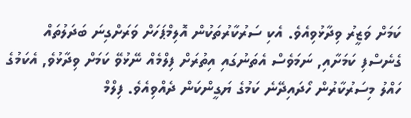ކަމަށް ވަޒީރު ވިދާޅުވިއެވެ. އެކި ސަރުކާރުތަކުން އޮލިމްޕަހަށް ވަރަށްގިނަ ބަދަލުތައް ގެނެސްފި ކަމަށާއި, ނަމަވެސް އެތަނުގައި އިތުރަށް ފިލްމެއް ނޭޅުވޭ ކަމަށް ވިދާޅުވެ, އެކަމުގެ ހައްލު މިސަރުކާރުން ހޯދައިދޭނެ ކަމުގެ ޔަގީންކަން ދެއްވިއެވެ. ފިލްމް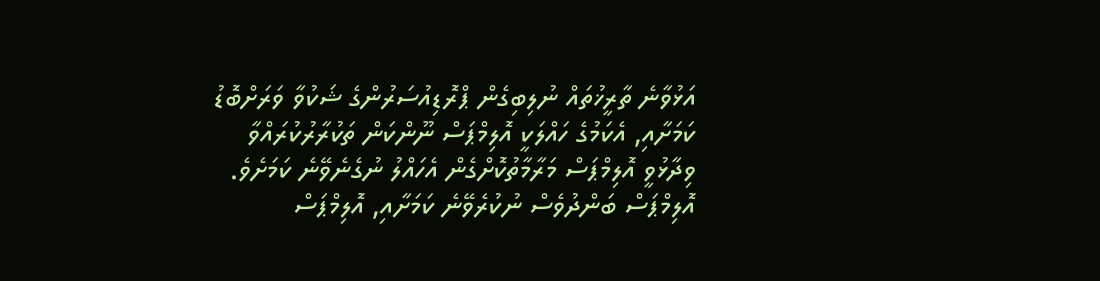އަޅުވާނެ ތާރީޚުތައް ނުލިބިގެން ޕްރޮޑިއުސަރުންގެ ޝަކުވާ ވަރަށްބޮޑު ކަމަށާއި, އެކަމުގެ ހައްލަކީ އޮލިމްޕަސް ނޫންކަން ތަކުރާރުކުރައްވާ ވިދާޅުވީ އޮލިމްޕަސް މަރާމާތުކޮށްގެން އެހައްލު ނުގެނެވޭނެ ކަމަށެވެ.
އޮލިމްޕަސް ބަންދުވެސް ނުކުރެވޭނެ ކަމަށާއި, އޮލިމްޕަސް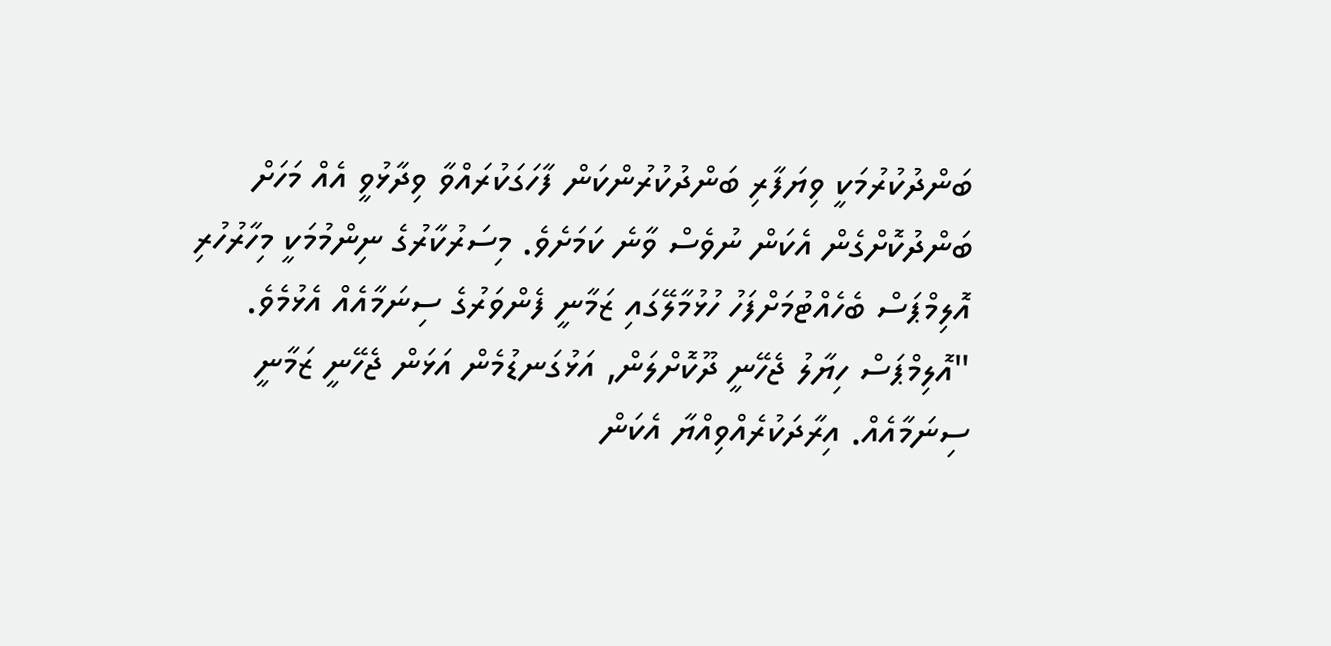ބަންދުކުރުމަކީ ވިޔަފާރި ބަންދުކުރުންކަން ފާހަގަކުރައްވާ ވިދާޅުވީ އެއް މަހަށް ބަންދުކޮށްގެން އެކަން ނުވެސް ވާނެ ކަމަށެވެ. މިސަރުކާރުގެ ނިންމުމަކީ މިހާރުހުރި އޮލިމްޕަސް ބެހެއްޓުމަށްފަހު ހުޅުމާލޭގައި ޒަމާނީ ފެންވަރުގެ ސިނަމާއެއް އެޅުމެވެ.
"އޮލިމްޕަސް ހިޔާލު ޖެހޭނީ ދޫކޮށްލަން, އަޅުގަނޑުމެން އަޅަން ޖެހޭނީ ޒަމާނީ ސިނަމާއެއް. އިރާދަކުރެއްވިއްޔާ އެކަން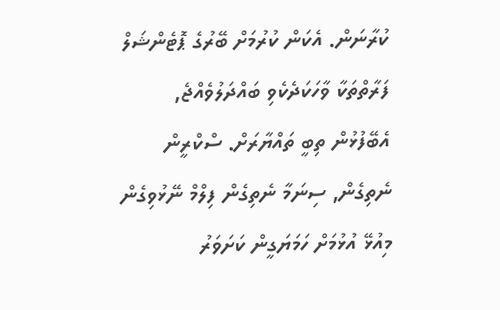ކުރާނަން. އެކަން ކުރުމަށް ބޭރުގެ ޕޮޓެންޝަލް ފަރާތްތަކާ ވާހަކަދެކެވި ބައްދަލުވެއްޖެ, އެބޭފުޅުން ތިބީ ތައްޔާރަށް. ސްކްރީން ނެތިގެން, ސިނަމާ ނެތިގެން ފިލްމް ނޭޅުވިގެން މިއުޅޭ އުޅުމަށް ހަމަޔަގީން ކަށަވަރު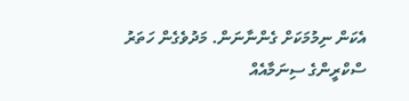އެކަން ނިމުމަކަށް ގެންނާނަން. މަދުވެގެން ހަތަރު ސްކްރީންގެ ސިނަމާއެއް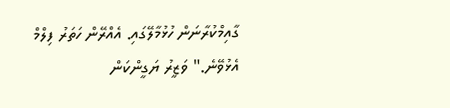ގާއިމްކުރާނަން ހުޅުމާލޭގައި. އެއްރޭން ހަތަރު ފިލްމް އެޅުވޭނެ." ވަޒީރު ޔަގީންކަން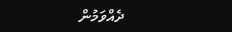ދެއްވަމުން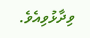ވިދާޅުވިއެވެ.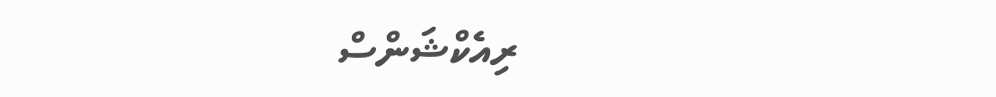ރިއެކްޝަންސް